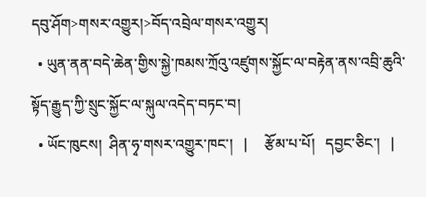དབུ་ཤོག>གསར་འགྱུར།>བོད་འབྲེལ་གསར་འགྱུར།
  • ཡུན་ནན་བདེ་ཆེན་གྱིས་སྐྱེ་ཁམས་ཀྲོའུ་འཛུགས་སྐྱོང་ལ་བརྟེན་ནས་འབྲི་ཆུའི་སྟོད་རྒྱུད་ཀྱི་སྲུང་སྐྱོང་ལ་སྐུལ་འདེད་བཏང་བ།
  • ཡོང་ཁུངས།  ཤིན་ཧྭ་གསར་འགྱུར་ཁང་།   |     རྩོམ་པ་པོ།   དབྱང་ཅིང་།   |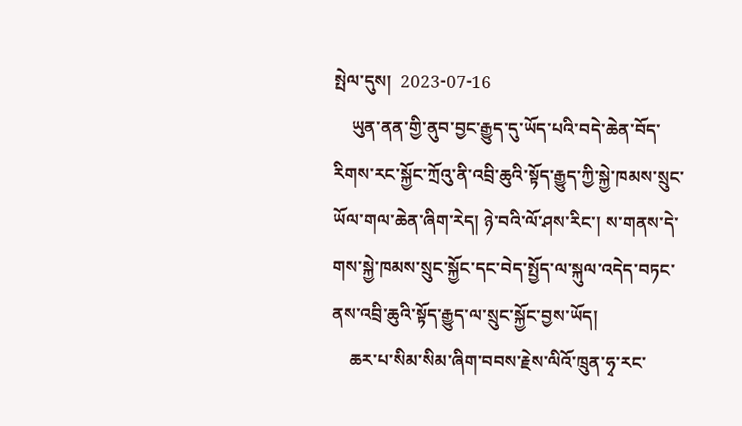སྤེལ་དུས།  2023-07-16
    ཡུན་ནན་གྱི་ནུབ་བྱང་རྒྱུད་དུ་ཡོད་པའི་བདེ་ཆེན་བོད་རིགས་རང་སྐྱོང་ཀྲོའུ་ནི་འབྲི་ཆུའི་སྟོད་རྒྱུད་ཀྱི་སྐྱེ་ཁམས་སྲུང་ཡོལ་གལ་ཆེན་ཞིག་རེད། ཉེ་བའི་ལོ་ཤས་རིང་། ས་གནས་དེ་གས་སྐྱེ་ཁམས་སྲུང་སྐྱོང་དང་བེད་སྤྱོད་ལ་སྐུལ་འདེད་བཏང་ནས་འབྲི་ཆུའི་སྟོད་རྒྱུད་ལ་སྲུང་སྐྱོང་བྱས་ཡོད།
    ཆར་པ་སིམ་སིམ་ཞིག་བབས་རྗེས་ལིའོ་ཁྲུན་ཧྭ་རང་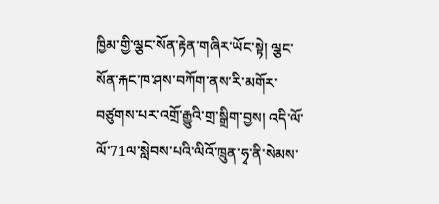ཁྱིམ་གྱི་ལྕང་སོན་རྟེན་གཞིར་ཡོང་སྟེ། ལྕང་སོན་རྐང་ཁ་ཤས་བཀོག་ནས་རི་མགོར་བཙུགས་པར་འགྲོ་རྒྱུའི་གྲ་སྒྲིག་བྱས། འདི་ལོ་ལོ་71ལ་སླེབས་པའི་ལིའོ་ཁྲུན་ཧྭ་ནི་སེམས་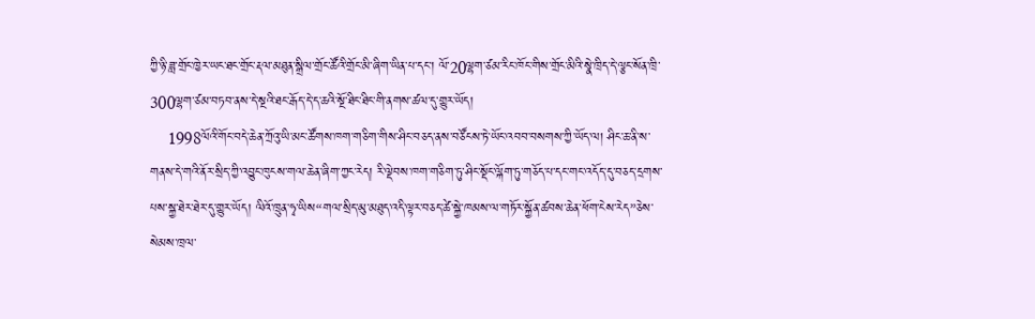ཀྱི་ཉི་ཟླ་གྲོང་ཁྱེར་ཡང་ཐང་གྲོང་རྡལ་མཐུན་སྒྲིལ་གྲོང་ཚོའི་གྲོང་མི་ཞིག་ཡིན་པ་དང་། ལོ་20ལྷག་ཙམ་རིང་ཁོང་གིས་གྲོང་མིའི་སྣེ་ཁྲིད་དེ་ལྕང་སོན་ཁྲི་300ལྷག་ཙམ་བཏབ་ནས་དེ་སྔའི་ཐང་རྒོད་དེ་ད་ཆའི་སྔོ་ཐིང་ཐིང་གི་ནགས་ཚལ་དུ་གྱུར་ཡོད།
    1998ལོའི་གོང་བདེ་ཆེན་ཀྲོའུ་ཡི་མང་ཚོགས་ཁག་གཅིག་གིས་ཤིང་བཅད་ནས་བཙོངས་ཏེ་ཡོང་འབབ་བསགས་ཀྱི་ཡོད་ལ། ཤིང་ཆ་ནི་ས་གནས་དེ་གའི་ནོར་སྲིད་ཀྱི་འབྱུང་ཁུངས་གལ་ཆེན་ཞིག་ཀྱང་རེད། རི་ལྡེབས་ཁག་གཅིག་ཏུ་ཤིང་སྡོང་ལྐོག་ཏུ་གཅོད་པ་དང་གང་འདོད་དུ་བཅད་དྲགས་པས་སྐྱ་ཐེར་ཐེར་དུ་གྱུར་ཡོད། ལིའོ་ཁྲུན་ཧྭ་ཡིས“གལ་སྲིད་མུ་མཐུད་འདི་ལྟར་བཅད་ཚེ་སྐྱེ་ཁམས་ལ་གཏོར་སྐྱོན་ཚབས་ཆེན་ཕོག་ངེས་རེད”ཅེས་སེམས་ཁྲལ་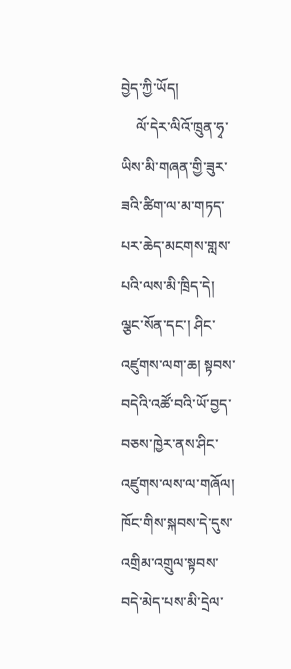བྱེད་ཀྱི་ཡོད།
    ལོ་དེར་ལིའོ་ཁྲུན་ཧྭ་ཡིས་མི་གཞན་གྱི་ཟུར་ཟའི་ཚིག་ལ་མ་གཏད་པར་ཆེད་མངགས་གླས་པའི་ལས་མི་ཁྲིད་དེ། ལྕང་སོན་དང་། ཤིང་འཛུགས་ལག་ཆ། སྟབས་བདེའི་འཚོ་བའི་ཡོ་བྱད་བཅས་ཁྱེར་ནས་ཤིང་འཛུགས་ལས་ལ་གཞོལ། ཁོང་གིས་སྐབས་དེ་དུས་འགྲིམ་འགྲུལ་སྟབས་བདེ་མེད་པས་མི་དྲེལ་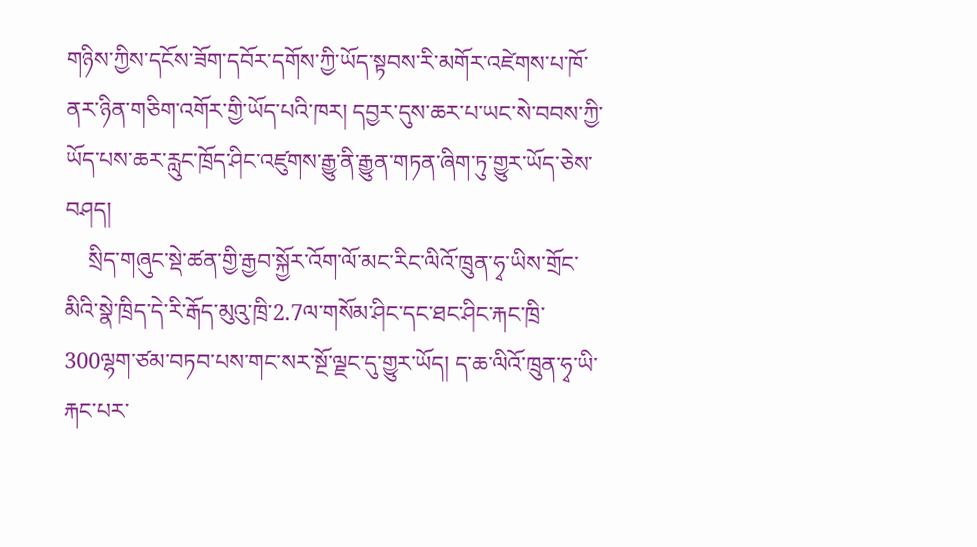གཉིས་ཀྱིས་དངོས་ཟོག་དབོར་དགོས་ཀྱི་ཡོད་སྟབས་རི་མགོར་འཛེགས་པ་ཁོ་ནར་ཉིན་གཅིག་འགོར་གྱི་ཡོད་པའི་ཁར། དབྱར་དུས་ཆར་པ་ཡང་སེ་བབས་ཀྱི་ཡོད་པས་ཆར་རླུང་ཁྲོད་ཤིང་འཛུགས་རྒྱུ་ནི་རྒྱུན་གཏན་ཞིག་ཏུ་གྱུར་ཡོད་ཅེས་བཤད།
    སྲིད་གཞུང་སྡེ་ཚན་གྱི་རྒྱབ་སྐྱོར་འོག་ལོ་མང་རིང་ལིའོ་ཁྲུན་ཧྭ་ཡིས་གྲོང་མིའི་སྣེ་ཁྲིད་དེ་རི་རྒོད་མུའུ་ཁྲི་2.7ལ་གསོམ་ཤིང་དང་ཐང་ཤིང་རྐང་ཁྲི་300ལྷག་ཙམ་བཏབ་པས་གང་སར་སྔོ་ལྗང་དུ་གྱུར་ཡོད། ད་ཆ་ལིའོ་ཁྲུན་ཧྭ་ཡི་རྐང་པར་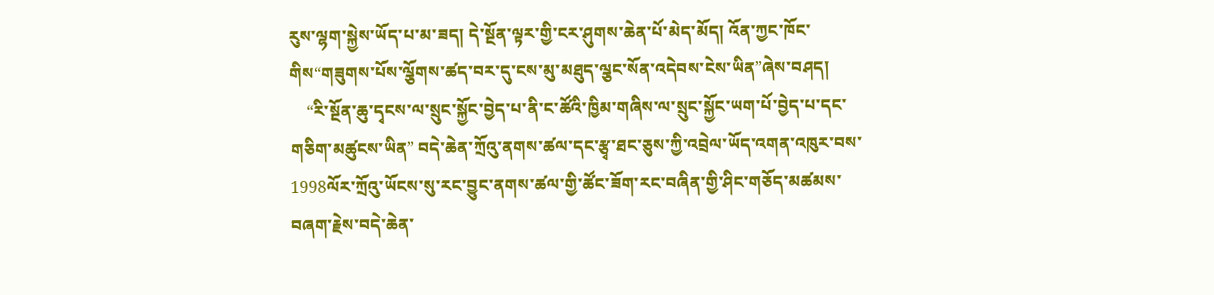རུས་ལྷག་སྐྱེས་ཡོད་པ་མ་ཟད། དེ་སྔོན་ལྟར་གྱི་ངར་ཤུགས་ཆེན་པོ་མེད་མོད། འོན་ཀྱང་ཁོང་གིས“གཟུགས་པོས་ལྕོགས་ཚད་བར་དུ་ངས་མུ་མཐུད་ལྕང་སོན་འདེབས་ངེས་ཡིན”ཞེས་བཤད།
    “རི་སྔོན་ཆུ་དྭངས་ལ་སྲུང་སྐྱོང་བྱེད་པ་ནི་ང་ཚོའི་ཁྱིམ་གཞིས་ལ་སྲུང་སྐྱོང་ཡག་པོ་བྱེད་པ་དང་གཅིག་མཚུངས་ཡིན” བདེ་ཆེན་ཀྲོའུ་ནགས་ཚལ་དང་རྩྭ་ཐང་ཅུས་ཀྱི་འབྲེལ་ཡོད་འགན་འཁུར་བས་1998ལོར་ཀྲོའུ་ཡོངས་སུ་རང་བྱུང་ནགས་ཚལ་གྱི་ཚོང་ཟོག་རང་བཞིན་གྱི་ཤིང་གཅོད་མཚམས་བཞག་རྗེས་བདེ་ཆེན་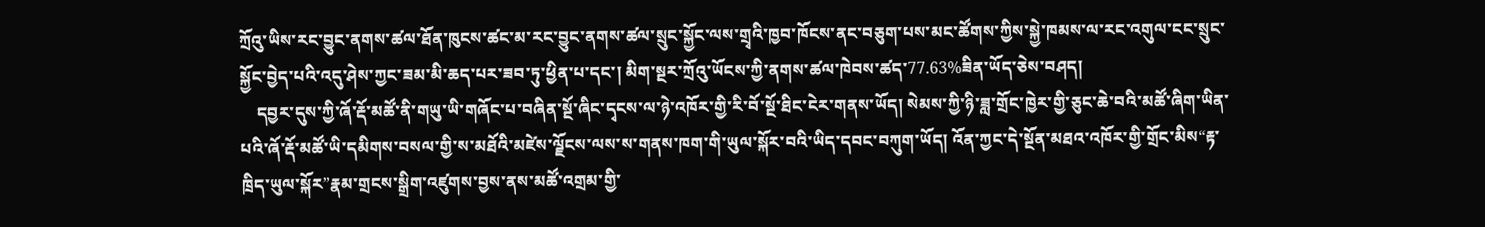ཀྲོའུ་ཡིས་རང་བྱུང་ནགས་ཚལ་ཐོན་ཁུངས་ཚང་མ་རང་བྱུང་ནགས་ཚལ་སྲུང་སྐྱོང་ལས་གྲྭའི་ཁྱབ་ཁོངས་ནང་བཅུག་པས་མང་ཚོགས་ཀྱིས་སྐྱེ་ཁམས་ལ་རང་འགུལ་ངང་སྲུང་སྐྱོང་བྱེད་པའི་འདུ་ཤེས་ཀྱང་ཟམ་མི་ཆད་པར་ཟབ་ཏུ་ཕྱིན་པ་དང་། མིག་སྔར་ཀྲོའུ་ཡོངས་ཀྱི་ནགས་ཚལ་ཁེབས་ཚད་77.63%ཟིན་ཡོད་ཅེས་བཤད།
    དབྱར་དུས་ཀྱི་ཞོ་རྡོ་མཚོ་ནི་གཡུ་ཡི་གཞོང་པ་བཞིན་སྔོ་ཞིང་དྭངས་ལ་ཉེ་འཁོར་གྱི་རི་བོ་སྔོ་ཐིང་ངེར་གནས་ཡོད། སེམས་ཀྱི་ཉི་ཟླ་གྲོང་ཁྱེར་གྱི་ཅུང་ཆེ་བའི་མཚོ་ཞིག་ཡིན་པའི་ཞོ་རྡོ་མཚོ་ཡི་དམིགས་བསལ་གྱི་ས་མཐོའི་མཛེས་ལྗོངས་ལས་ས་གནས་ཁག་གི་ཡུལ་སྐོར་བའི་ཡིད་དབང་བཀུག་ཡོད། འོན་ཀྱང་དེ་སྔོན་མཐའ་འཁོར་གྱི་གྲོང་མིས“རྟ་ཁྲིད་ཡུལ་སྐོར”རྣམ་གྲངས་སྒྲིག་འཛུགས་བྱས་ནས་མཚོ་འགྲམ་གྱི་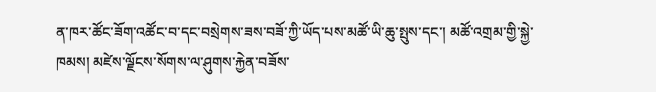ན་ཁར་ཚོང་ཟོག་འཚོང་བ་དང་བསྲེགས་ཟས་བཟོ་ཀྱི་ཡོད་པས་མཚོ་ཡི་ཆུ་སྤུས་དང་། མཚོ་འགྲམ་གྱི་སྐྱེ་ཁམས། མཛེས་ལྗོངས་སོགས་ལ་ཤུགས་རྐྱེན་བཟོས་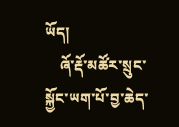ཡོད།
    ཞོ་རྡོ་མཚོར་སྲུང་སྐྱོང་ཡག་པོ་བྱ་ཆེད་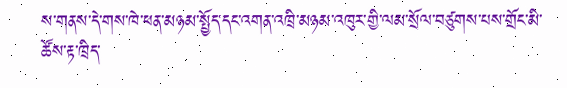ས་གནས་དེ་གས་ཁེ་ཕན་མཉམ་སྤྱོད་དང་འགན་འཁྲི་མཉམ་འཁུར་གྱི་ལམ་སྲོལ་བཙུགས་པས་གྲོང་མི་ཚོས་རྟ་ཁྲིད་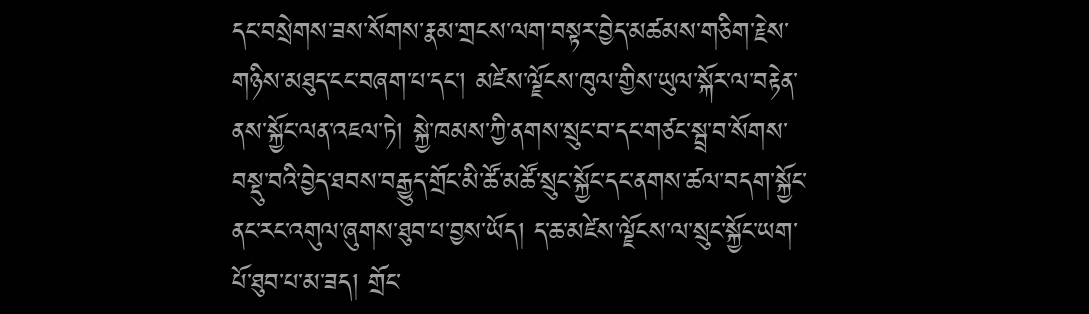དང་བསྲེགས་ཟས་སོགས་རྣམ་གྲངས་ལག་བསྟར་བྱེད་མཚམས་གཅིག་རྗེས་གཉིས་མཐུད་ངང་བཞག་པ་དང་། མཛེས་ལྗོངས་ཁུལ་གྱིས་ཡུལ་སྐོར་ལ་བརྟེན་ནས་སྐྱོང་ལན་འཇལ་ཏེ། སྐྱེ་ཁམས་ཀྱི་ནགས་སྲུང་བ་དང་གཙང་སྦྲ་བ་སོགས་བསྡུ་བའི་བྱེད་ཐབས་བརྒྱུད་གྲོང་མི་ཚོ་མཚོ་སྲུང་སྐྱོང་དང་ནགས་ཚལ་བདག་སྐྱོང་ནང་རང་འགུལ་ཞུགས་ཐུབ་པ་བྱས་ཡོད། ད་ཆ་མཛེས་ལྗོངས་ལ་སྲུང་སྐྱོང་ཡག་པོ་ཐུབ་པ་མ་ཟད། གྲོང་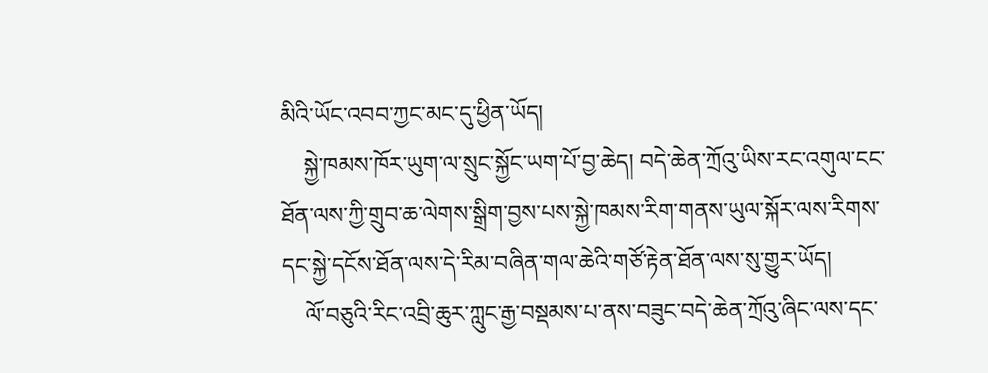མིའི་ཡོང་འབབ་ཀྱང་མང་དུ་ཕྱིན་ཡོད།
    སྐྱེ་ཁམས་ཁོར་ཡུག་ལ་སྲུང་སྐྱོང་ཡག་པོ་བྱ་ཆེད། བདེ་ཆེན་ཀྲོའུ་ཡིས་རང་འགུལ་ངང་ཐོན་ལས་ཀྱི་གྲུབ་ཆ་ལེགས་སྒྲིག་བྱས་པས་སྐྱེ་ཁམས་རིག་གནས་ཡུལ་སྐོར་ལས་རིགས་དང་སྐྱེ་དངོས་ཐོན་ལས་དེ་རིམ་བཞིན་གལ་ཆེའི་གཙོ་རྟེན་ཐོན་ལས་སུ་གྱུར་ཡོད།
    ལོ་བཅུའི་རིང་འབྲི་ཆུར་ཀླུང་རྒྱ་བསྡམས་པ་ནས་བཟུང་བདེ་ཆེན་ཀྲོའུ་ཞིང་ལས་དང་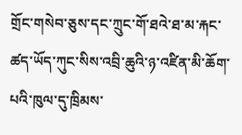གྲོང་གསེབ་ཅུས་དང་ཀྲུང་གོ་ཐའེ་ཐ་མ་རྐང་ཚད་ཡོད་ཀུང་སིས་འབྲི་ཆུའི་ཉ་འཛིན་མི་ཆོག་པའི་ཁུལ་དུ་ཁྲིམས་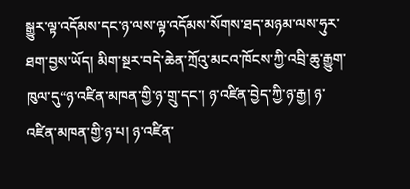སྒྱུར་ལྟ་འདོམས་དང་ཉ་ལས་ལྟ་འདོམས་སོགས་ཐད་མཉམ་ལས་ཧུར་ཐག་བྱས་ཡོད། མིག་སྔར་བདེ་ཆེན་ཀྲོའུ་མངའ་ཁོངས་ཀྱི་འབྲི་ཆུ་རྒྱུག་ཁུལ་དུ“ཉ་འཛིན་མཁན་གྱི་ཉ་གྲུ་དང་། ཉ་འཛིན་བྱེད་ཀྱི་ཉ་རྒྱ། ཉ་འཛིན་མཁན་གྱི་ཉ་པ། ཉ་འཛིན་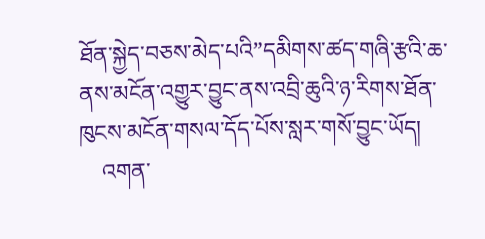ཐོན་སྐྱེད་བཅས་མེད་པའི”དམིགས་ཚད་གཞི་རྩའི་ཆ་ནས་མངོན་འགྱུར་བྱུང་ནས་འབྲི་ཆུའི་ཉ་རིགས་ཐོན་ཁུངས་མངོན་གསལ་དོད་པོས་སླར་གསོ་བྱུང་ཡོད།
    འགན་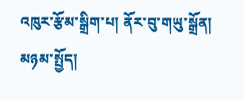འཁུར་རྩོམ་སྒྲིག་པ། ནོར་བུ་གཡུ་སྒྲོན།
མཉམ་སྤྱོད།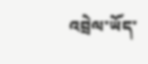འབྲེལ་ཡོད་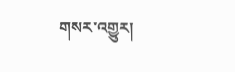གསར་འགྱུར།